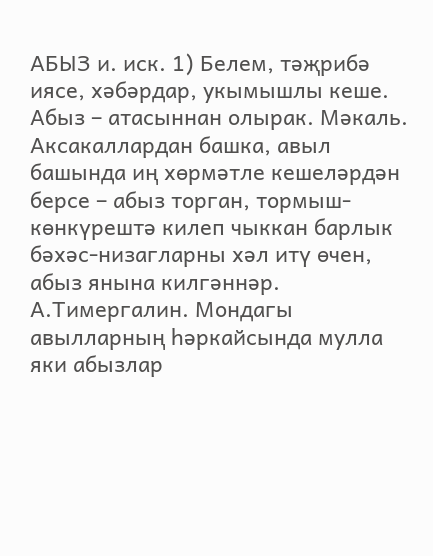АБЫЗ и. иск. 1) Белем, тәҗрибә иясе, хәбәрдар, укымышлы кеше. Абыз – атасыннан олырак. Мәкаль. Аксакаллардан башка, авыл башында иң хөрмәтле кешеләрдән берсе – абыз торган, тормыш-көнкүрештә килеп чыккан барлык бәхәс-низагларны хәл итү өчен, абыз янына килгәннәр. А.Тимергалин. Мондагы авылларның һәркайсында мулла яки абызлар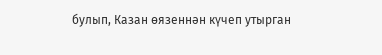булып, Казан өязеннән күчеп утырган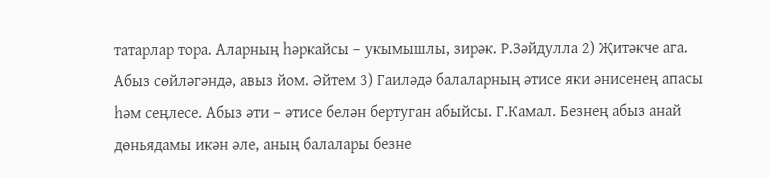татарлар тора. Аларның һәркайсы – укымышлы, зирәк. Р.Зәйдулла 2) Җитәкче ага. Абыз сөйләгәндә, авыз йом. Әйтем 3) Гаиләдә балаларның әтисе яки әнисенең апасы һәм сеңлесе. Абыз әти – әтисе белән бертуган абыйсы. Г.Камал. Безнең абыз анай дөньядамы икән әле, аның балалары безне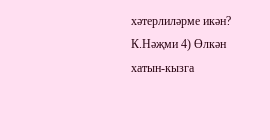хәтерлиләрме икән? К.Нәҗми 4) Өлкән хатын-кызга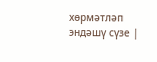хөрмәтләп эндәшү сүзе |